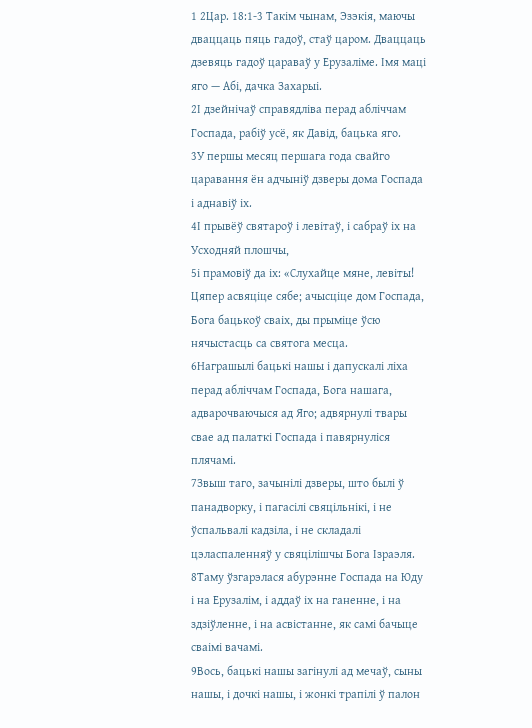1 2Цар. 18:1-3 Такім чынам, Эзэкія, маючы дваццаць пяць гадоў, стаў царом. Дваццаць дзевяць гадоў цараваў у Ерузаліме. Імя маці яго — Абі, дачка Захарыі.
2І дзейнічаў справядліва перад абліччам Госпада, рабіў усё, як Давід, бацька яго.
3У першы месяц першага года свайго царавання ён адчыніў дзверы дома Госпада і аднавіў іх.
4І прывёў святароў і левітаў, і сабраў іх на Усходняй плошчы,
5і прамовіў да іх: «Слухайце мяне, левіты! Цяпер асвяціце сябе; ачысціце дом Госпада, Бога бацькоў сваіх, ды прыміце ўсю нячыстасць са святога месца.
6Награшылі бацькі нашы і дапускалі ліха перад абліччам Госпада, Бога нашага, адварочваючыся ад Яго; адвярнулі твары свае ад палаткі Госпада і павярнуліся плячамі.
7Звыш таго, зачынілі дзверы, што былі ў панадворку, і пагасілі свяцільнікі, і не ўспальвалі кадзіла, і не складалі цэласпаленняў у свяцілішчы Бога Ізраэля.
8Таму ўзгарэлася абурэнне Госпада на Юду і на Ерузалім, і аддаў іх на ганенне, і на здзіўленне, і на асвістанне, як самі бачыце сваімі вачамі.
9Вось, бацькі нашы загінулі ад мечаў, сыны нашы, і дочкі нашы, і жонкі трапілі ў палон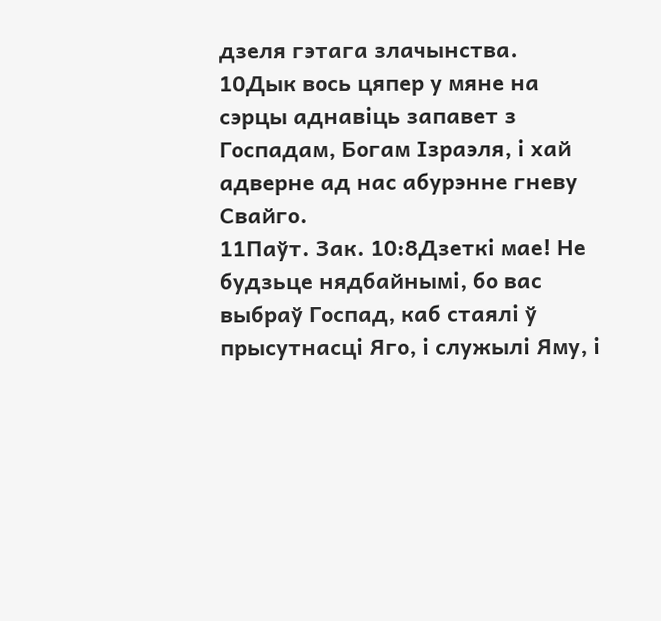дзеля гэтага злачынства.
10Дык вось цяпер у мяне на сэрцы аднавіць запавет з Госпадам, Богам Ізраэля, і хай адверне ад нас абурэнне гневу Свайго.
11Паўт. Зак. 10:8Дзеткі мае! Не будзьце нядбайнымі, бо вас выбраў Госпад, каб стаялі ў прысутнасці Яго, і служылі Яму, і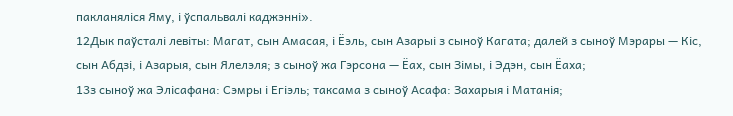пакланяліся Яму, і ўспальвалі каджэнні».
12Дык паўсталі левіты: Магат, сын Амасая, і Ёэль, сын Азарыі з сыноў Кагата; далей з сыноў Мэрары — Кіс, сын Абдзі, і Азарыя, сын Ялелэля; з сыноў жа Гэрсона — Ёах, сын Зімы, і Эдэн, сын Ёаха;
13з сыноў жа Элісафана: Сэмры і Егіэль; таксама з сыноў Асафа: Захарыя і Матанія;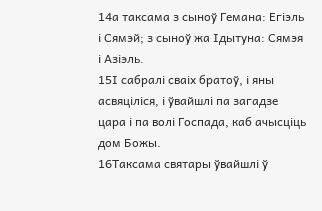14а таксама з сыноў Гемана: Егіэль і Сямэй; з сыноў жа Ідытуна: Сямэя і Азіэль.
15І сабралі сваіх братоў, і яны асвяціліся, і ўвайшлі па загадзе цара і па волі Госпада, каб ачысціць дом Божы.
16Таксама святары ўвайшлі ў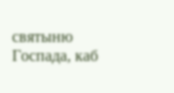святыню Госпада, каб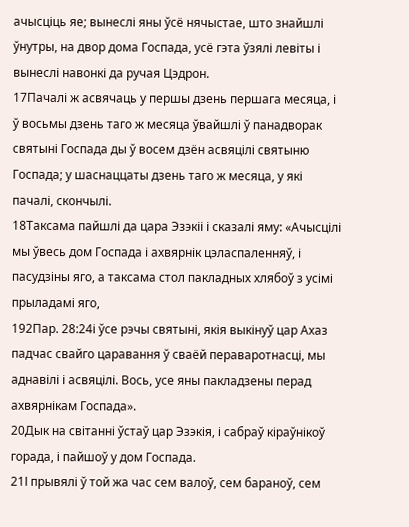ачысціць яе; вынеслі яны ўсё нячыстае, што знайшлі ўнутры, на двор дома Госпада, усё гэта ўзялі левіты і вынеслі навонкі да ручая Цэдрон.
17Пачалі ж асвячаць у першы дзень першага месяца, і ў восьмы дзень таго ж месяца ўвайшлі ў панадворак святыні Госпада ды ў восем дзён асвяцілі святыню Госпада; у шаснаццаты дзень таго ж месяца, у які пачалі, скончылі.
18Таксама пайшлі да цара Эзэкіі і сказалі яму: «Ачысцілі мы ўвесь дом Госпада і ахвярнік цэласпаленняў, і пасудзіны яго, а таксама стол пакладных хлябоў з усімі прыладамі яго,
192Пар. 28:24і ўсе рэчы святыні, якія выкінуў цар Ахаз падчас свайго царавання ў сваёй пераваротнасці, мы аднавілі і асвяцілі. Вось, усе яны пакладзены перад ахвярнікам Госпада».
20Дык на світанні ўстаў цар Эзэкія, і сабраў кіраўнікоў горада, і пайшоў у дом Госпада.
21І прывялі ў той жа час сем валоў, сем бараноў, сем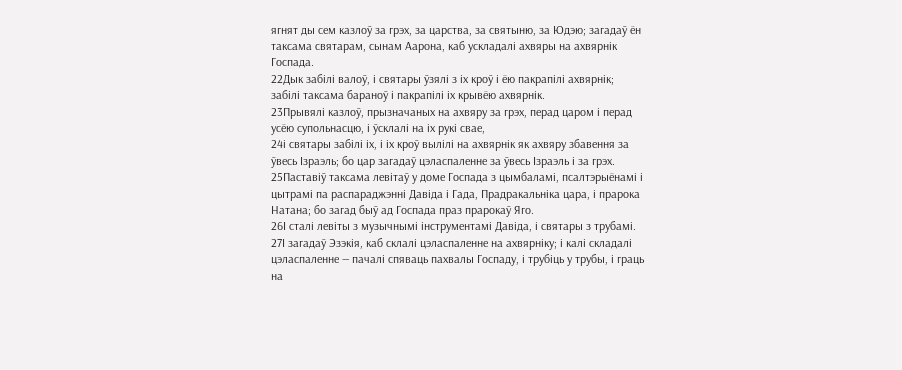ягнят ды сем казлоў за грэх, за царства, за святыню, за Юдэю; загадаў ён таксама святарам, сынам Аарона, каб ускладалі ахвяры на ахвярнік Госпада.
22Дык забілі валоў, і святары ўзялі з іх кроў і ёю пакрапілі ахвярнік; забілі таксама бараноў і пакрапілі іх крывёю ахвярнік.
23Прывялі казлоў, прызначаных на ахвяру за грэх, перад царом і перад усёю супольнасцю, і ўсклалі на іх рукі свае,
24і святары забілі іх, і іх кроў вылілі на ахвярнік як ахвяру збавення за ўвесь Ізраэль; бо цар загадаў цэласпаленне за ўвесь Ізраэль і за грэх.
25Паставіў таксама левітаў у доме Госпада з цымбаламі, псалтэрыёнамі і цытрамі па распараджэнні Давіда і Гада, Прадракальніка цара, і прарока Натана; бо загад быў ад Госпада праз прарокаў Яго.
26І сталі левіты з музычнымі інструментамі Давіда, і святары з трубамі.
27І загадаў Эзэкія, каб склалі цэласпаленне на ахвярніку; і калі складалі цэласпаленне — пачалі спяваць пахвалы Госпаду, і трубіць у трубы, і граць на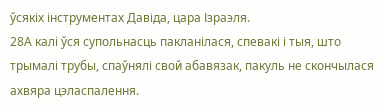ўсякіх інструментах Давіда, цара Ізраэля.
28А калі ўся супольнасць пакланілася, спевакі і тыя, што трымалі трубы, спаўнялі свой абавязак, пакуль не скончылася ахвяра цэласпалення.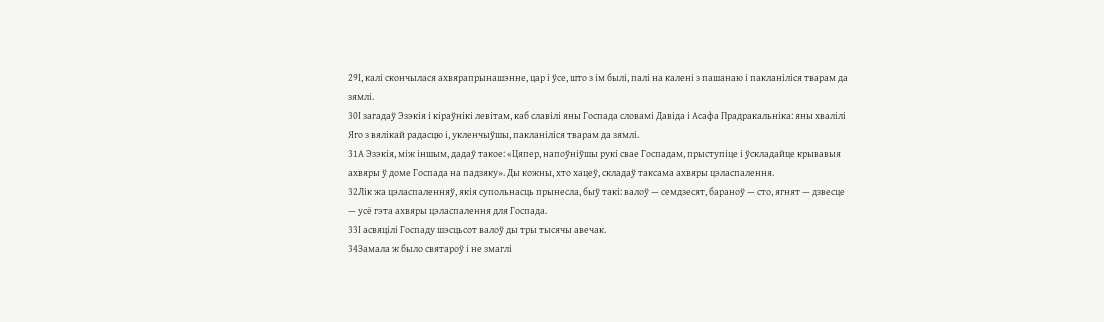29І, калі скончылася ахвярапрынашэнне, цар і ўсе, што з ім былі, палі на калені з пашанаю і пакланіліся тварам да зямлі.
30І загадаў Эзэкія і кіраўнікі левітам, каб славілі яны Госпада словамі Давіда і Асафа Прадракальніка: яны хвалілі Яго з вялікай радасцю і, укленчыўшы, пакланіліся тварам да зямлі.
31А Эзэкія, між іншым, дадаў такое: «Цяпер, напоўніўшы рукі свае Госпадам, прыступіце і ўскладайце крывавыя ахвяры ў доме Госпада на падзяку». Ды кожны, хто хацеў, складаў таксама ахвяры цэласпалення.
32Лік жа цэласпаленняў, якія супольнасць прынесла, быў такі: валоў — семдзесят, бараноў — сто, ягнят — дзвесце — усё гэта ахвяры цэласпалення для Госпада.
33І асвяцілі Госпаду шэсцьсот валоў ды тры тысячы авечак.
34Замала ж было святароў і не змаглі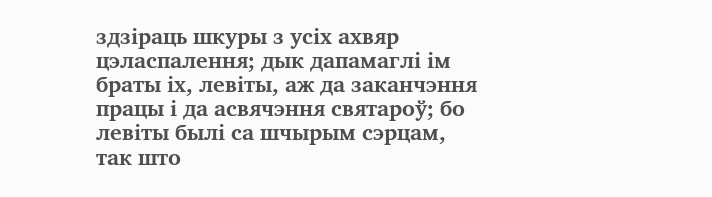здзіраць шкуры з усіх ахвяр цэласпалення; дык дапамаглі ім браты іх, левіты, аж да заканчэння працы і да асвячэння святароў; бо левіты былі са шчырым сэрцам, так што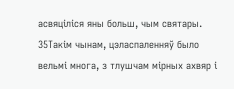асвяціліся яны больш, чым святары.
35Такім чынам, цэласпаленняў было вельмі многа, з тлушчам мірных ахвяр і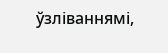ўзліваннямі,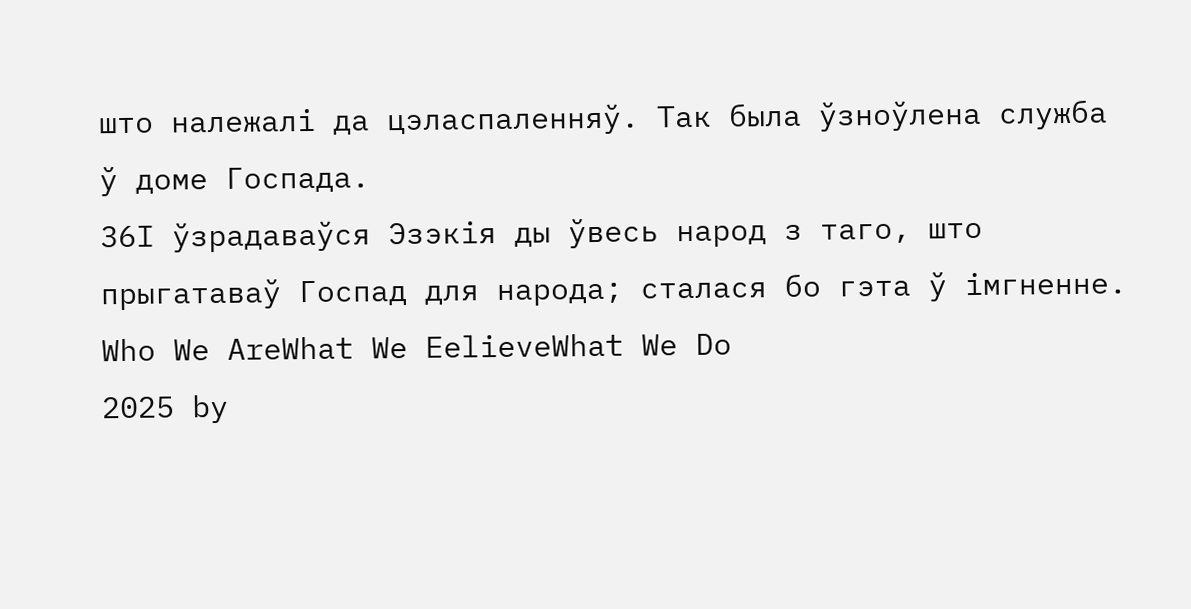што належалі да цэласпаленняў. Так была ўзноўлена служба ў доме Госпада.
36І ўзрадаваўся Эзэкія ды ўвесь народ з таго, што прыгатаваў Госпад для народа; сталася бо гэта ў імгненне.
Who We AreWhat We EelieveWhat We Do
2025 by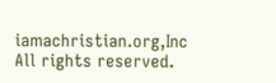iamachristian.org,Inc All rights reserved.